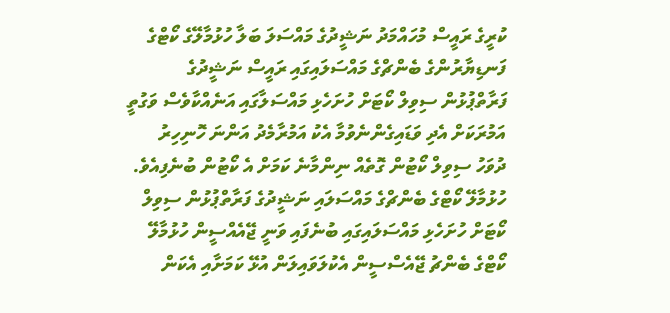ކުރީގެ ރައީސް މުހައްމަދު ނަޝީދުގެ މައްސަލަ ބަލާ ހުޅުމާލޭގެ ކޯޓްގެ ފަނޑިޔާރުންގެ ބެންޗްގެ މައްސަލައިގައި ރައީސް ނަޝީދުގެ ފަރާތްޕުޅުން ސިވިލް ކޯޓަށް ހުށަހެޅި މައްސަލާގައި އަނެއްކާވެސް ވަގުތީ އަމުރަކަށް އެދި ވަޑައިގެންނެވުމާ އެކު އަމުރާމެދު އަންނަ ހޮނިހިރު ދުވަހު ސިވިލް ކޯޓުން ގޮތެއް ނިންމާނެ ކަމަށް އެ ކޯޓުން ބުނެފިއެވެ.
ހުޅުމާލޭ ކޯޓްގެ ބެންޗްގެ މައްސަލައި ނަޝީދުގެ ފަރާތްޕުޅުން ސިވިލް ކޯޓަށް ހުށަހެޅި މައްސަލައިގައި ބުނެފައި ވަނީ ޖޭއެއްސީން ހުޅުމާލޭ ކޯޓްގެ ބެންޗު ޖޭއެސްސީން އެކުލަވައިލަން އުޅޭ ކަމަށާއި އެކަން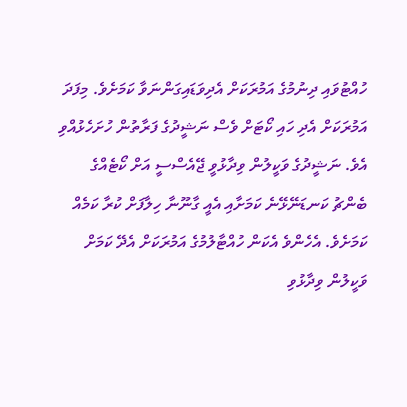ހުއްޓުވައި ދިނުމުގެ އަމުރަކަށް އެދިވަޑައިގަންނަވާ ކަމަށެވެ. މިފަދަ އަމުރަކަށް އެދި ހައި ކޯޓަށް ވެސް ނަޝީދުގެ ފަރާތުން ހުށަހެޅުއްވި އެވެ. ނަޝީދުގެ ވަކީލުން ވިދާޅުވީ ޖޭއެސްސީ އަށް ކޯޓެއްގެ ބެންޗު ކަނޑަނޭޅޭނެ ކަމަށާއި އެއީ ގާނޫނާ ހިލާފަށް ކުރާ ކަމެއް ކަމަށެވެ. އެހެންވެ އެކަން ހުއްޓާލުމުގެ އަމުރަކަށް އެދޭ ކަމަށް ވަކީލުން ވިދާޅުވި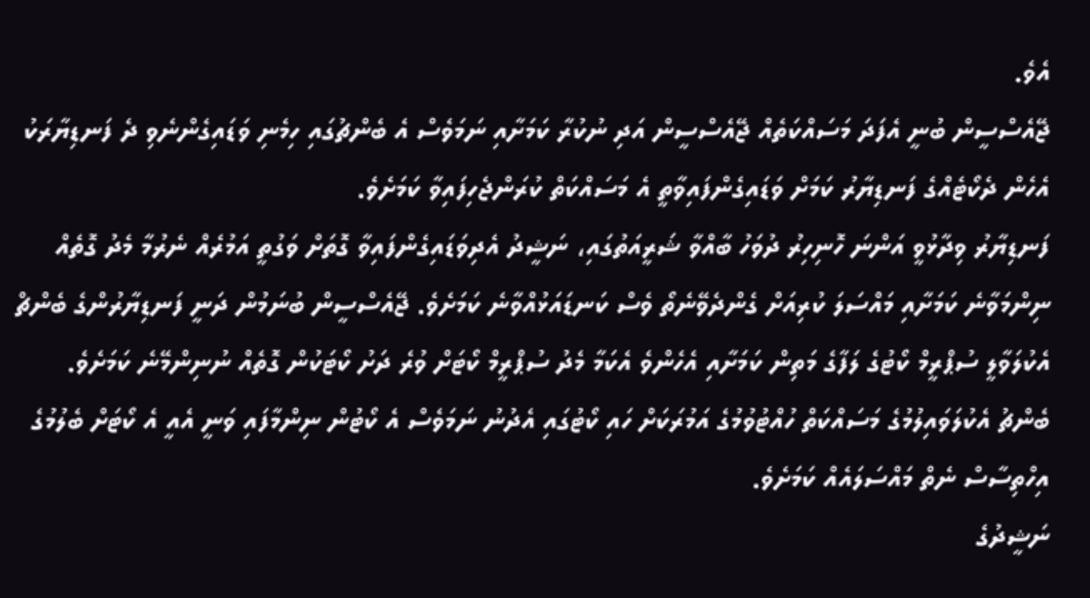އެވެ.
ޖޭއެސްސީން ބުނީ އެފަދަ މަސައްކަތެއް ޖޭއެސްސީން އަދި ނުކުރާ ކަމަށާއި ނަމަވެސް އެ ބެންޗުގައި ހިމެނި ވަޑައިގެންނެވި ދެ ފަނޑިޔާރަކު އެހެން ދެކޯޓެއްގެ ފަނޑިޔާރު ކަމަށް ވަޑައިގެންފައިވާތީ އެ މަސައްކަތް ކުރަންޖެހިފައިވާ ކަމަށެވެ.
ފަނޑިޔާރު ވިދާޅުވީ އަންނަ ހޮނިހިރު ދުވަހު ބާއްވާ ޝަރީއަތުގައި، ނަޝީދު އެދިވަޑައިގެންފައިވާ ގޮތަށް ވަގުތީ އަމުރެއް ނެރުމާ މެދު ގޮތެއް ނިންމަވާނެ ކަމަށާއި މައްސަލަ ކުރިއަށް ގެންދެވޭނެތޯ ވެސް ކަނޑައަޅުއްވާނެ ކަމަށެވެ. ޖޭއެސްސީން ބުނަމުން ދަނީ ފަނޑިޔާރުންގެ ބެންޗް އެކުލަވާލީ ސުޕްރީމް ކޯޓުގެ ލަފާގެ މަތިން ކަމަށާއި އެހެންވެ އެކަމާ މެދު ސުޕްރީމް ކޯޓަށް ވުރެ ދަށު ކޯޓަކުން ގޮތެއް ނުނިންމޭނެ ކަމަށެވެ.
ބެންޗު އެކުލަވައިލުމުގެ މަސައްކަތް ހުއްޓުވުމުގެ އަމުރަކަށް ހައި ކޯޓުގައި އެދުނު ނަމަވެސް އެ ކޯޓުން ނިންމާފައި ވަނީ އެއީ އެ ކޯޓަށް ބެލުމުގެ އިހްތިސާސް ނެތް މައްސަލައެއް ކަމަށެވެ.
ނަޝީދުގެ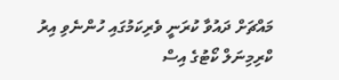މައްޗަށް ދައުވާ ކުރަނީ ވެރިކަމުގައި ހުންނެވި އިރު ކްރިމިނަލް ކޯޓުގެ އިސް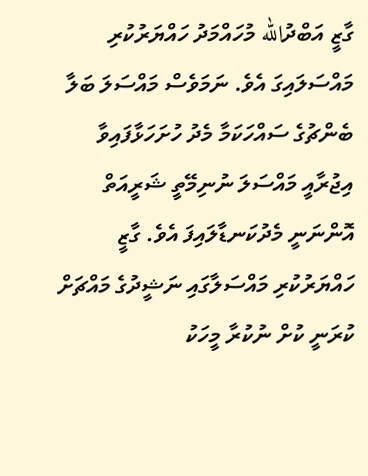ގާޒީ އަބްދުالله މުހައްމަދު ހައްޔަރުކުރި މައްސަލައިގަ އެވެ. ނަމަވެސް މައްސަލަ ބަލާ ބެންޗުގެ ސައްހަކަމާ މެދު ހުށަހަޅާފައިވާ އިޖުރާއީ މައްސަލަ ނުނިމޭތީ ޝަރީއަތް އޮންނަނީ މެދުކަނޑާލައިފަ އެވެ. ގާޒީ ހައްޔަރުކުރި މައްސަލާގައި ނަޝީދުގެ މައްޗަށް ކުރަނީ ކުށް ނުކުރާ މީހަކު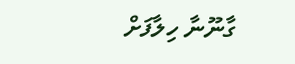ގާނޫނާ ހިލާފަށް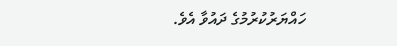ހައްޔަރުކުރުމުގެ ދައުވާ އެވެ.